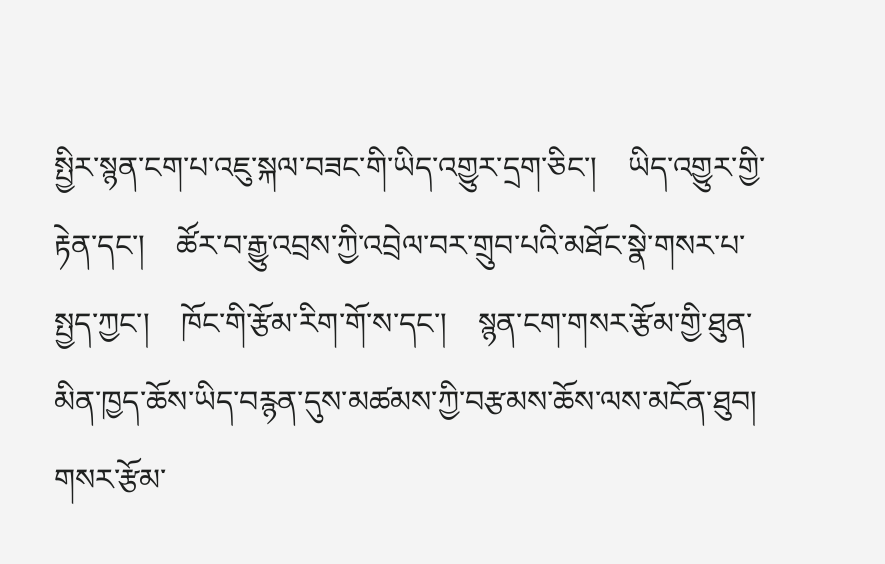སྤྱིར་སྙན་ངག་པ་འཇུ་སྐལ་བཟང་གི་ཡིད་འགྱུར་དྲག་ཅིང་།    ཡིད་འགྱུར་གྱི་རྟེན་དང་།    ཚོར་བ་རྒྱུ་འབྲས་ཀྱི་འབྲེལ་བར་གྲུབ་པའི་མཐོང་སྣེ་གསར་པ་སྤྱད་ཀྱང་།    ཁོང་གི་རྩོམ་རིག་གོ་ས་དང་།    སྙན་ངག་གསར་རྩོམ་གྱི་ཐུན་མིན་ཁྱད་ཆོས་ཡིད་བརྙན་དུས་མཚམས་ཀྱི་བརྩམས་ཆོས་ལས་མངོན་ཐུབ།    གསར་རྩོམ་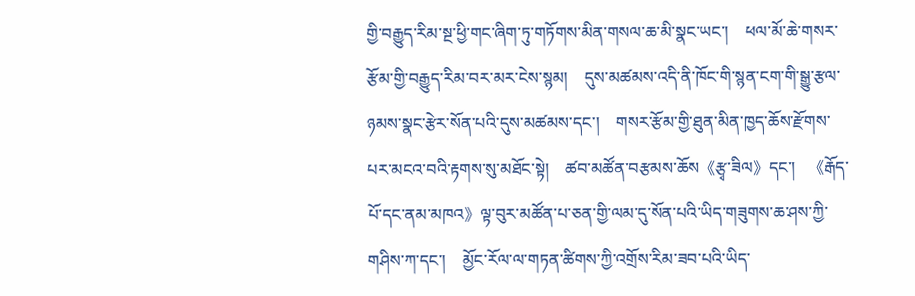གྱི་བརྒྱུད་རིམ་སྔ་ཕྱི་གང་ཞིག་ཏུ་གཏོགས་མིན་གསལ་ཆ་མི་སྣང་ཡང་།    ཕལ་མོ་ཆེ་གསར་རྩོམ་གྱི་བརྒྱུད་རིམ་བར་མར་ངེས་སྙམ།    དུས་མཚམས་འདི་ནི་ཁོང་གི་སྙན་ངག་གི་སྒྱུ་རྩལ་ཉམས་སྣང་རྩེར་སོན་པའི་དུས་མཚམས་དང་།    གསར་རྩོམ་གྱི་ཐུན་མིན་ཁྱད་ཆོས་རྫོགས་པར་མངའ་བའི་རྟགས་སུ་མཐོང་སྟེ།    ཚབ་མཚོན་བརྩམས་ཆོས《རྩྭ་ཟིལ》དང་།   《རྒོད་པོ་དང་ནམ་མཁའ》ལྟ་བུར་མཚོན་པ་ཅན་གྱི་ལམ་དུ་སོན་པའི་ཡིད་གཟུགས་ཆ་ཤས་ཀྱི་གཤིས་ཀ་དང་།    མྱོང་རོལ་ལ་གཏན་ཚིགས་ཀྱི་འགྲོས་རིམ་ཟབ་པའི་ཡིད་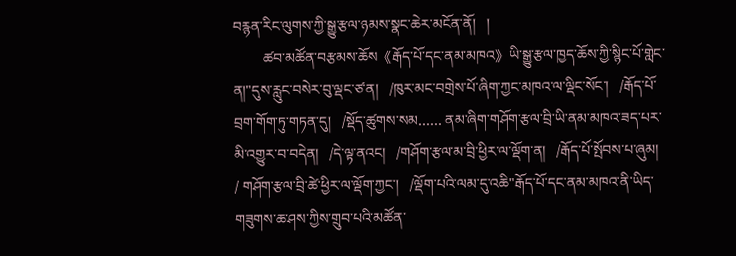བརྙན་རིང་ལུགས་ཀྱི་སྒྱུ་རྩལ་ཉམས་སྣང་ཆེར་མངོན་ནོ།   །
        ཚབ་མཚོན་བརྩམས་ཆོས《རྒོད་པོ་དང་ནམ་མཁའ》ཡི་སྒྱུ་རྩལ་ཁྱད་ཆོས་ཀྱི་སྙིང་པོ་གླེང་ན།"དུས་རླུང་བསེར་བུ་ལྡང་ཙ་ན།   /ཁུར་མང་བགྲེས་པོ་ཞིག་ཀྱང་མཁའ་ལ་ལྡིང་སོང་།   /རྒོད་པོ་བྲག་གོག་ཏུ་གཏན་དུ།   /སྡོད་ཚུགས་སམ…… ནམ་ཞིག་གཤོག་རྩལ་བྲི་ཡི་ནམ་མཁའ་ཟད་པར་མི་འགྱུར་བ་བདེན།   /དེ་ལྟ་ནའང།   /གཤོག་རྩལ་མ་བྲི་ཕྱིར་ལ་ལྡོག་ན།   /རྒོད་པོ་སྤོབས་པ་ཞུམ།   / གཤོག་རྩལ་བྲི་ཚེ་ཕྱིར་ལ་ལྡོག་ཀྱང་།   /ལྡོག་པའི་ལམ་དུ་འཆི"རྒོད་པོ་དང་ནམ་མཁའ་ནི་ཡིད་གཟུགས་ཆ་ཤས་ཀྱིས་གྲུབ་པའི་མཚོན་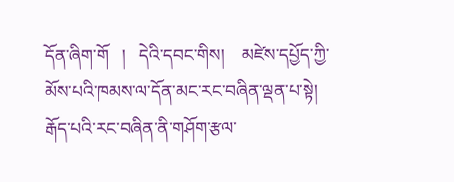དོན་ཞིག་གོ   །   དེའི་དབང་གིས།    མཛེས་དཔྱོད་ཀྱི་མོས་པའི་ཁམས་ལ་དོན་མང་རང་བཞིན་ལྡན་པ་སྟེ།    རྒོད་པའི་རང་བཞིན་ནི་གཤོག་རྩལ་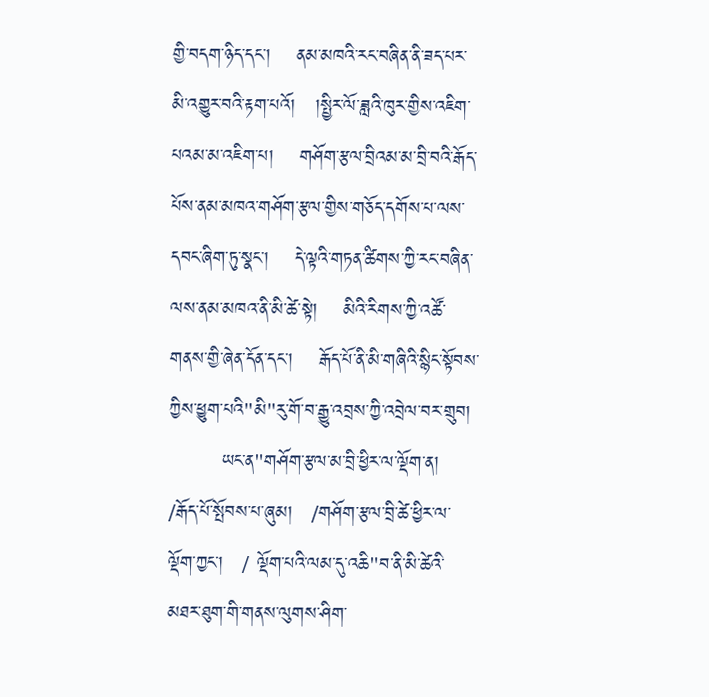གྱི་བདག་ཉིད་དང་།    ནམ་མཁའི་རང་བཞིན་ནི་ཟད་པར་མི་འགྱུར་བའི་རྟག་པའོ།   །སྤྱིར་ལོ་ཟླའི་ཁུར་གྱིས་འཇིག་པའམ་མ་འཇིག་པ།    གཤོག་རྩལ་བྲིའམ་མ་བྲི་བའི་རྒོད་པོས་ནམ་མཁའ་གཤོག་རྩལ་གྱིས་གཅོད་དགོས་པ་ལས་དབང་ཞིག་ཏུ་སྣང་།    དེ་ལྟའི་གཏན་ཚིགས་ཀྱི་རང་བཞིན་ལས་ནམ་མཁའ་ནི་མི་ཚེ་སྟེ།    མིའི་རིགས་ཀྱི་འཚོ་གནས་གྱི་ཞེན་དོན་དང་།    རྒོད་པོ་ནི་མི་གཞིའི་སྙིང་སྟོབས་ཀྱིས་ཕྱུག་པའི"མི"རུ་གོ་བ་རྒྱུ་འབྲས་ཀྱི་འབྲེལ་བར་གྲུབ།
        ཡང་ན"གཤོག་རྩལ་མ་བྲི་ཕྱིར་ལ་ལྡོག་ན།   /རྒོད་པོ་སྤོབས་པ་ཞུམ།   /གཤོག་རྩལ་བྲི་ཚེ་ཕྱིར་ལ་ལྡོག་ཀྱང་།   / ལྡོག་པའི་ལམ་དུ་འཆི"བ་ནི་མི་ཚེའི་མཐར་ཐུག་གི་གནས་ལུགས་ཤིག་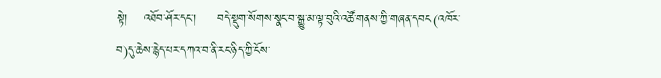སྟེ།    འཐོབ་ཤོར་དང་།     བདེ་སྡུག་སོགས་སྣང་བ་སྒྱུ་མ་ལྟ་བུའི་འཚོ་གནས་ཀྱི་གཞན་དབང(འཁོར་བ)དུ་ཆེས་རྙེད་པར་དཀའ་བ་ནི་རང་ཉིད་ཀྱི་ངོས་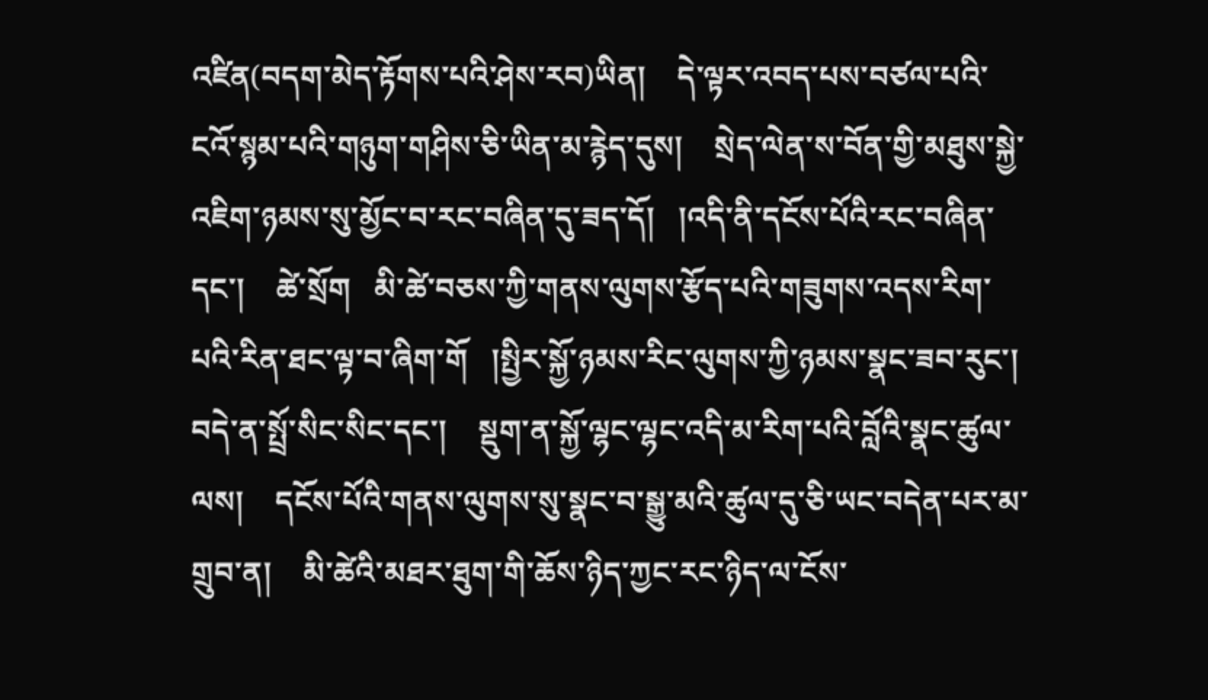འཛིན(བདག་མེད་རྟོགས་པའི་ཤེས་རབ)ཡིན།    དེ་ལྟར་འབད་པས་བཙལ་པའི་ངའོ་སྙམ་པའི་གཉུག་གཤིས་ཅི་ཡིན་མ་རྙེད་དུས།    སྲེད་ལེན་ས་བོན་གྱི་མཐུས་སྐྱེ་འཇིག་ཉམས་སུ་མྱོང་བ་རང་བཞིན་དུ་ཟད་དོ།   །འདི་ནི་དངོས་པོའི་རང་བཞིན་དང་།    ཚེ་སྲོག   མི་ཚེ་བཅས་ཀྱི་གནས་ལུགས་རྩོད་པའི་གཟུགས་འདས་རིག་པའི་རིན་ཐང་ལྟ་བ་ཞིག་གོ   །སྤྱིར་སྐྱོ་ཉམས་རིང་ལུགས་ཀྱི་ཉམས་སྣང་ཟབ་རུང་།    བདེ་ན་སྤྲོ་སིང་སིང་དང་།    སྡུག་ན་སྐྱོ་ལྷང་ལྷང་འདི་མ་རིག་པའི་བློའི་སྣང་ཚུལ་ལས།    དངོས་པོའི་གནས་ལུགས་སུ་སྣང་བ་སྒྱུ་མའི་ཚུལ་དུ་ཅི་ཡང་བདེན་པར་མ་གྲུབ་ན།    མི་ཚེའི་མཐར་ཐུག་གི་ཆོས་ཉིད་ཀྱང་རང་ཉིད་ལ་ངོས་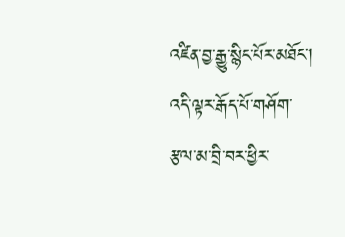འཛིན་བྱ་རྒྱུ་སྙིང་པོར་མཐོང་།    འདི་ལྟར་རྒོད་པོ་གཤོག་རྩལ་མ་བྲི་བར་ཕྱིར་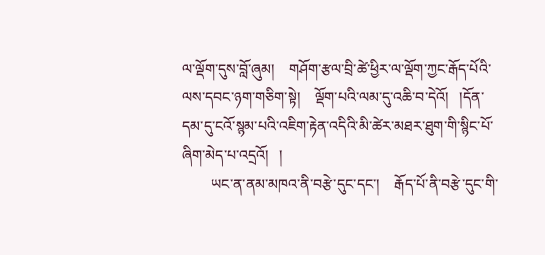ལ་ལྡོག་དུས་བློ་ཞུམ།    གཤོག་རྩལ་བྲི་ཚེ་ཕྱིར་ལ་ལྡོག་ཀྱང་རྒོད་པོའི་ལས་དབང་ཉག་གཅིག་སྟེ།    ལྡོག་པའི་ལམ་དུ་འཆི་བ་དེའོ།   །དོན་དམ་དུ་ངའོ་སྙམ་པའི་འཇིག་རྟེན་འདིའི་མི་ཚེར་མཐར་ཐུག་གི་སྙིང་པོ་ཞིག་མེད་པ་འདྲའོ།   །
        ཡང་ན་ནམ་མཁའ་ནི་བརྩེ་དུང་དང་།    རྒོད་པོ་ནི་བརྩེ་དུང་གི་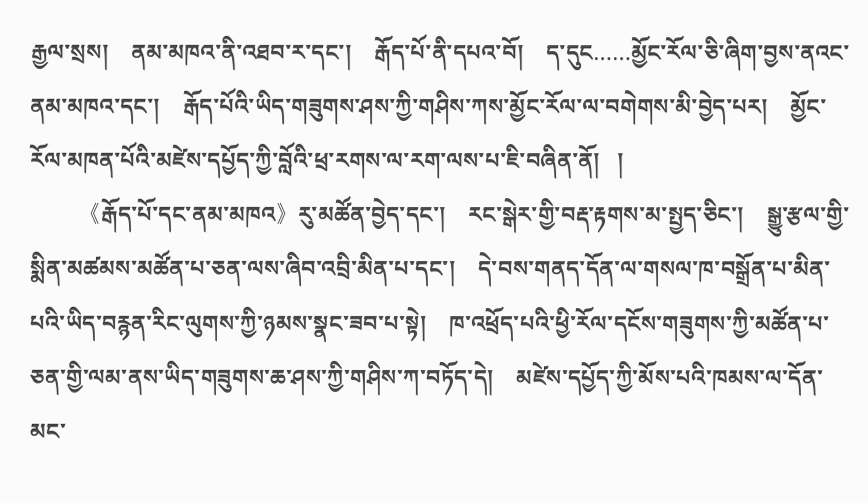རྒྱལ་སྲས།    ནམ་མཁའ་ནི་འཐབ་ར་དང་།    རྒོད་པོ་ནི་དཔའ་བོ།    ད་དུང……མྱོང་རོལ་ཅི་ཞིག་བྱས་ནའང་ནམ་མཁའ་དང་།    རྒོད་པོའི་ཡིད་གཟུགས་ཤས་ཀྱི་གཤིས་ཀས་མྱོང་རོལ་ལ་བགེགས་མི་བྱེད་པར།    མྱོང་རོལ་མཁན་པོའི་མཛེས་དཔྱོད་ཀྱི་བློའི་ཕྲ་རགས་ལ་རག་ལས་པ་ཇི་བཞིན་ནོ།   །
        《རྒོད་པོ་དང་ནམ་མཁའ》རུ་མཚོན་བྱེད་དང་།    རང་སྒེར་གྱི་བརྡ་རྟགས་མ་སྤྱད་ཅིང་།    སྒྱུ་རྩལ་གྱི་སྨིན་མཚམས་མཚོན་པ་ཅན་ལས་ཞིབ་འབྲི་མིན་པ་དང་།    དེ་བས་གནད་དོན་ལ་གསལ་ཁ་བསྒྲོན་པ་མིན་པའི་ཡིད་བརྙན་རིང་ལུགས་ཀྱི་ཉམས་སྣང་ཟབ་པ་སྟེ།    ཁ་འཕྲོད་པའི་ཕྱི་རོལ་དངོས་གཟུགས་ཀྱི་མཚོན་པ་ཅན་གྱི་ལམ་ནས་ཡིད་གཟུགས་ཆ་ཤས་ཀྱི་གཤིས་ཀ་བཏོད་དེ།    མཛེས་དཔྱོད་ཀྱི་མོས་པའི་ཁམས་ལ་དོན་མང་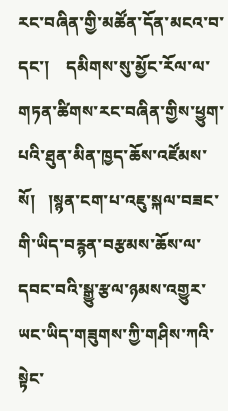རང་བཞིན་གྱི་མཚོན་དོན་མངའ་བ་དང་།    དམིགས་སུ་མྱོང་རོལ་ལ་གཏན་ཚིགས་རང་བཞིན་གྱིས་ཕྱུག་པའི་ཐུན་མིན་ཁྱད་ཆོས་འཛོམས་སོ།   །སྙན་ངག་པ་འཇུ་སྐལ་བཟང་གི་ཡིད་བརྙན་བརྩམས་ཆོས་ལ་དབང་བའི་སྒྱུ་རྩལ་ཉམས་འགྱུར་ཡང་ཡིད་གཟུགས་ཀྱི་གཤིས་ཀའི་སྟེང་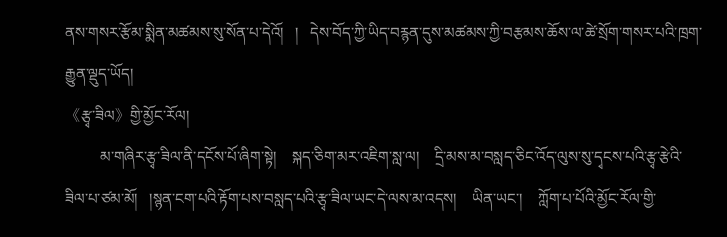ནས་གསར་རྩོམ་སྨིན་མཚམས་སུ་སོན་པ་དེའོ།   །   དེས་བོད་ཀྱི་ཡིད་བརྙན་དུས་མཚམས་ཀྱི་བརྩམས་ཆོས་ལ་ཚེ་སྲོག་གསར་པའི་ཁྲག་རྒྱུན་ལྡུད་ཡོད།
《རྩྭ་ཟིལ》གྱི་མྱོང་རོལ།
         མ་གཞིར་རྩྭ་ཟིལ་ནི་དངོས་པོ་ཞིག་སྟེ།    སྐད་ཅིག་མར་འཇིག་སླ་ལ།    དྲི་མས་མ་བསླད་ཅིང་འོད་ལུས་སུ་དྭངས་པའི་རྩྭ་རྩེའི་ཟིལ་པ་ཙམ་མོ།   །སྙན་ངག་པའི་རྟོག་པས་བསླད་པའི་རྩྭ་ཟིལ་ཡང་དེ་ལས་མ་འདས།    ཡིན་ཡང་།    ཀློག་པ་པོའི་མྱོང་རོལ་གྱི་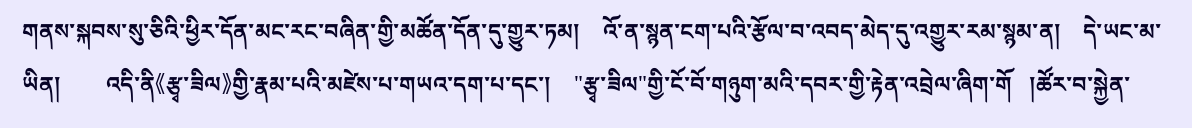གནས་སྐབས་སུ་ཅིའི་ཕྱིར་དོན་མང་རང་བཞིན་གྱི་མཚོན་དོན་དུ་གྱུར་ཏམ།    འོ་ན་སྙན་ངག་པའི་རྩོལ་བ་འབད་མེད་དུ་འགྱུར་རམ་སྙམ་ན།    དེ་ཡང་མ་ཡིན།        འདི་ནི《རྩྭ་ཟིལ》གྱི་རྣམ་པའི་མཛེས་པ་གཡའ་དག་པ་དང་།    "རྩྭ་ཟིལ"གྱི་ངོ་བོ་གཉུག་མའི་དབར་གྱི་རྟེན་འབྲེལ་ཞིག་གོ   །ཚོར་བ་སྐྱེན་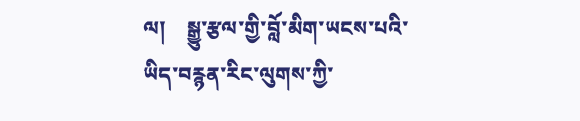ལ།    སྒྱུ་རྩལ་གྱི་བློ་མིག་ཡངས་པའི་ཡིད་བརྙན་རིང་ལུགས་ཀྱི་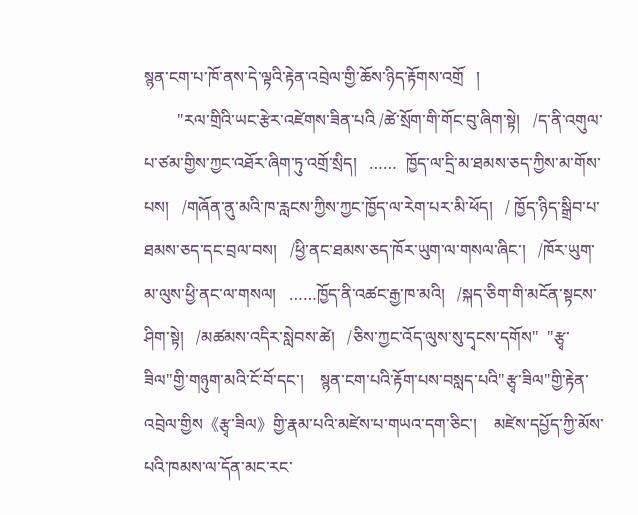སྙན་ངག་པ་ཁོ་ནས་དེ་ལྟའི་རྟེན་འབྲེལ་གྱི་ཆོས་ཉིད་རྟོགས་འགྲོ   །
        "རལ་གྲིའི་ཡང་རྩེར་འཛེགས་ཟིན་པའི /ཚེ་སྲོག་གི་གོང་བུ་ཞིག་སྟེ།   /ད་ནི་འགུལ་པ་ཙམ་གྱིས་ཀྱང་འཐོར་ཞིག་ཏུ་འགྲོ་སྲིད།   ……  ཁྱོད་ལ་དྲི་མ་ཐམས་ཅད་ཀྱིས་མ་གོས་པས།   /གཞོན་ནུ་མའི་ཁ་རླངས་ཀྱིས་ཀྱང་ཁྱོད་ལ་རེག་པར་མི་ཕོད།   / ཁྱོད་ཉིད་སྒྲིབ་པ་ཐམས་ཅད་དང་བྲལ་བས།   /ཕྱི་ནང་ཐམས་ཅད་ཁོར་ཡུག་ལ་གསལ་ཞིང་།   /ཁོར་ཡུག་མ་ལུས་ཕྱི་ནང་ལ་གསལ།   ……ཁྱོད་ནི་འཚང་རྒྱ་ཁ་མའི།   /སྐད་ཅིག་གི་མངོན་སྟངས་ཤིག་སྟེ།   /མཚམས་འདིར་སླེབས་ཚེ།   /ཅིས་ཀྱང་འོད་ལུས་སུ་དྭངས་དགོས"  "རྩྭ་ཟིལ"གྱི་གཉུག་མའི་ངོ་བོ་དང་།    སྙན་ངག་པའི་རྟོག་པས་བསླད་པའི"རྩྭ་ཟིལ"གྱི་རྟེན་འབྲེལ་གྱིས《རྩྭ་ཟིལ》གྱི་རྣམ་པའི་མཛེས་པ་གཡའ་དག་ཅིང་།    མཛེས་དཔྱོད་ཀྱི་མོས་པའི་ཁམས་ལ་དོན་མང་རང་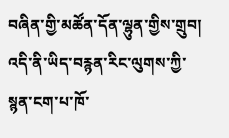བཞིན་གྱི་མཚོན་དོན་ལྷུན་གྱིས་གྲུབ།    འདི་ནི་ཡིད་བརྙན་རིང་ལུགས་ཀྱི་སྙན་ངག་པ་ཁོ་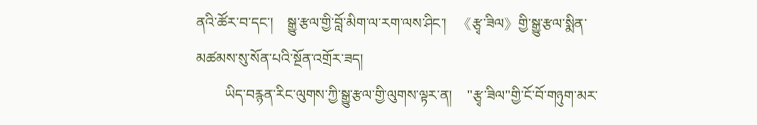ནའི་ཚོར་བ་དང་།    སྒྱུ་རྩལ་གྱི་བློ་མིག་ལ་རག་ལས་ཤིང་།   《རྩྭ་ཟིལ》གྱི་སྒྱུ་རྩལ་སྨིན་མཚམས་སུ་སོན་པའི་སྔོན་འགྲོར་ཟད།
        ཡིད་བརྙན་རིང་ལུགས་ཀྱི་སྒྱུ་རྩལ་གྱི་ལུགས་ལྟར་ན།    "རྩྭ་ཟིལ"གྱི་ངོ་བོ་གཉུག་མར་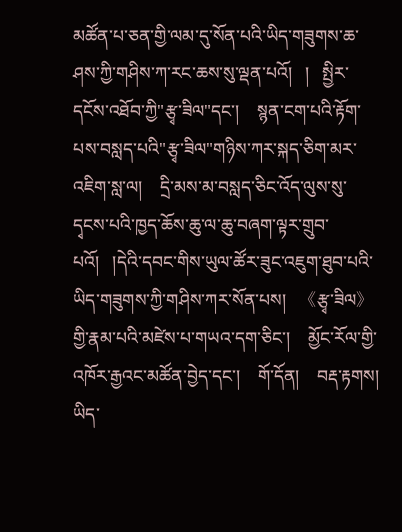མཚོན་པ་ཅན་གྱི་ལམ་དུ་སོན་པའི་ཡིད་གཟུགས་ཆ་ཤས་ཀྱི་གཤིས་ཀ་རང་ཆས་སུ་ལྡན་པའོ།   །   སྤྱིར་དངོས་འཐོབ་ཀྱི"རྩྭ་ཟིལ"དང་།    སྙན་ངག་པའི་རྟོག་པས་བསླད་པའི"རྩྭ་ཟིལ"གཉིས་ཀར་སྐད་ཅིག་མར་འཇིག་སླ་ལ།    དྲི་མས་མ་བསླད་ཅིང་འོད་ལུས་སུ་དྭངས་པའི་ཁྱད་ཆོས་ཆུ་ལ་ཆུ་བཞག་ལྟར་གྲུབ་པའོ།   །དེའི་དབང་གིས་ཡུལ་ཚོར་ཟུང་འཇུག་ཐུབ་པའི་ཡིད་གཟུགས་ཀྱི་གཤིས་ཀར་སོན་པས།   《རྩྭ་ཟིལ》གྱི་རྣམ་པའི་མཛེས་པ་གཡའ་དག་ཅིང་།    མྱོང་རོལ་གྱི་འཁོར་རྒྱའང་མཚོན་བྱེད་དང་།    གོ་དོན།    བརྡ་རྟགས།    ཡིད་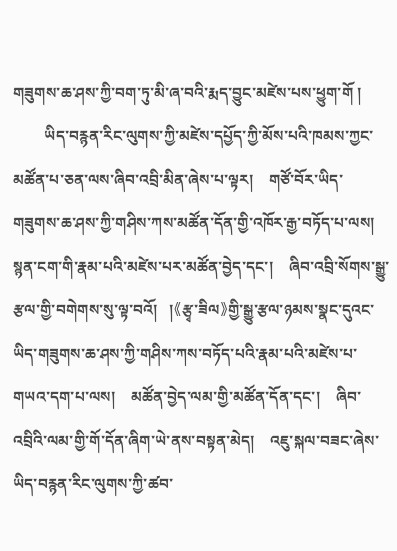གཟུགས་ཆ་ཤས་ཀྱི་བག་ཏུ་མི་ཞ་བའི་རྨད་བྱུང་མཛེས་པས་ཕྱུག་གོ །
        ཡིད་བརྙན་རིང་ལུགས་ཀྱི་མཛེས་དཔྱོད་ཀྱི་མོས་པའི་ཁམས་ཀྱང་མཚོན་པ་ཅན་ལས་ཞིབ་འབྲི་མིན་ཞེས་པ་ལྟར།    གཙོ་བོར་ཡིད་གཟུགས་ཆ་ཤས་ཀྱི་གཤིས་ཀས་མཚོན་དོན་གྱི་འཁོར་རྒྱ་བཏོད་པ་ལས།      སྙན་ངག་གི་རྣམ་པའི་མཛེས་པར་མཚོན་བྱེད་དང་།    ཞིབ་འབྲི་སོགས་སྒྱུ་རྩལ་གྱི་བགེགས་སུ་ལྟ་བའོ།   །《རྩྭ་ཟིལ》གྱི་སྒྱུ་རྩལ་ཉམས་སྣང་དུའང་ཡིད་གཟུགས་ཆ་ཤས་ཀྱི་གཤིས་ཀས་བཏོད་པའི་རྣམ་པའི་མཛེས་པ་གཡའ་དག་པ་ལས།    མཚོན་བྱེད་ལམ་གྱི་མཚོན་དོན་དང་།    ཞིབ་འབྲིའི་ལམ་གྱི་གོ་དོན་ཞིག་ཡེ་ནས་བསྟན་མེད།    འཇུ་སྐལ་བཟང་ཞེས་ཡིད་བརྙན་རིང་ལུགས་ཀྱི་ཚབ་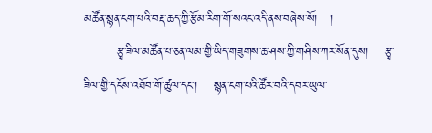མཚོན་སྙན་ངག་པའི་བརྡ་ཆད་ཀྱི་རྩོམ་རིག་གོ་སའང་འདི་ནས་བཞེས་སོ།   །
        རྩྭ་ཟིལ་མཚོན་པ་ཅན་ལམ་གྱི་ཡིད་གཟུགས་ཆ་ཤས་ཀྱི་གཤིས་ཀར་སོན་དུས།    རྩྭ་ཟིལ་གྱི་དངོས་འཐོབ་གོ་ཚུལ་དང་།    སྙན་ངག་པའི་ཚོར་བའི་དབར་ཡུལ་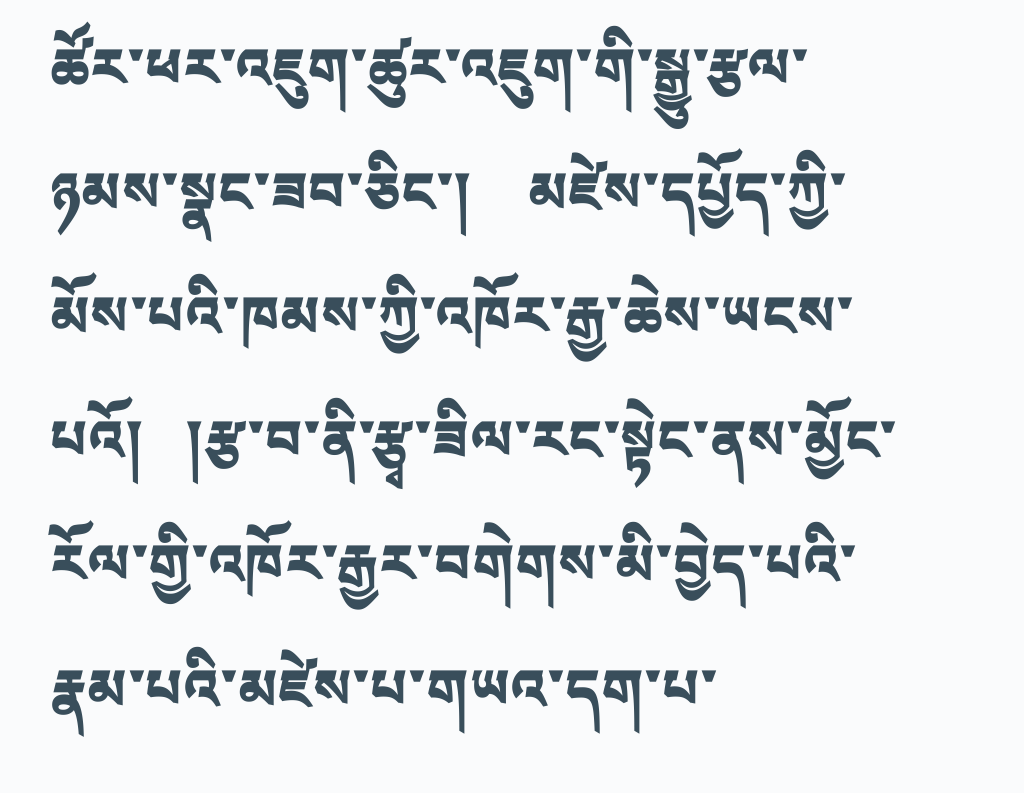ཚོར་ཕར་འཇུག་ཚུར་འཇུག་གི་སྒྱུ་རྩལ་ཉམས་སྣང་ཟབ་ཅིང་།    མཛེས་དཔྱོད་ཀྱི་མོས་པའི་ཁམས་ཀྱི་འཁོར་རྒྱ་ཆེས་ཡངས་པའོ།   །རྩ་བ་ནི་རྩྭ་ཟིལ་རང་སྟེང་ནས་མྱོང་རོལ་གྱི་འཁོར་རྒྱར་བགེགས་མི་བྱེད་པའི་རྣམ་པའི་མཛེས་པ་གཡའ་དག་པ་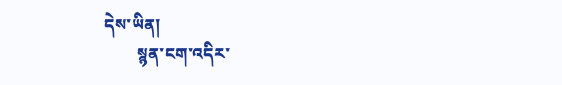དེས་ཡིན།
        སྙན་ངག་འདིར་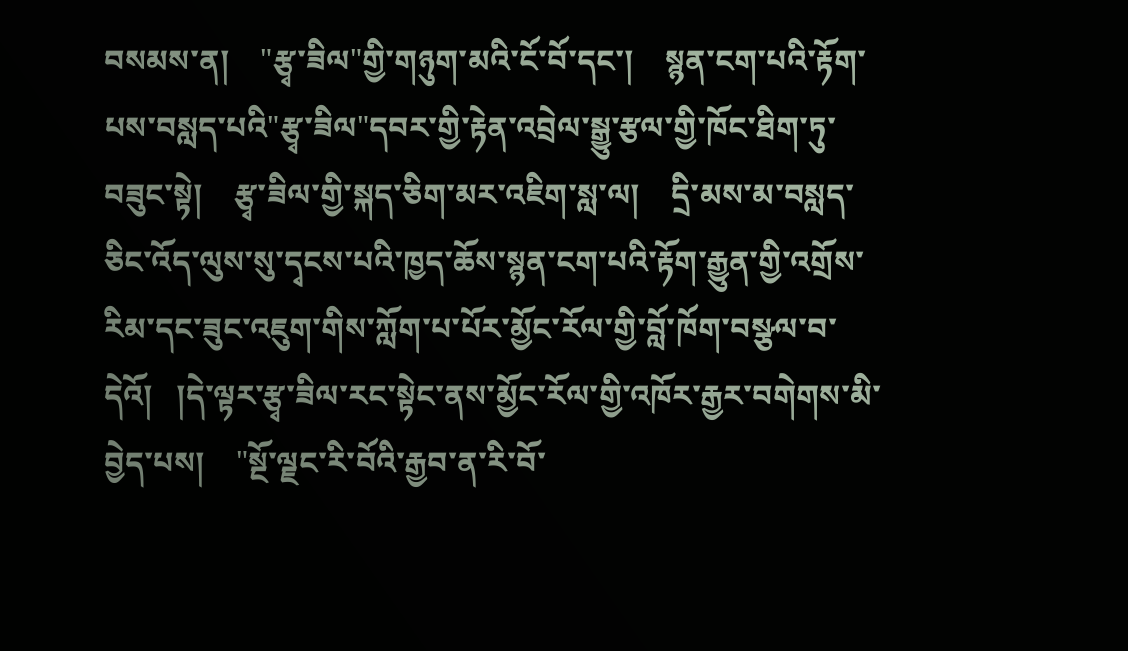བསམས་ན།    "རྩྭ་ཟིལ"གྱི་གཉུག་མའི་ངོ་བོ་དང་།    སྙན་ངག་པའི་རྟོག་པས་བསླད་པའི"རྩྭ་ཟིལ"དབར་གྱི་རྟེན་འབྲེལ་སྒྱུ་རྩལ་གྱི་ཁོང་ཐིག་ཏུ་བཟུང་སྟེ།    རྩྭ་ཟིལ་གྱི་སྐད་ཅིག་མར་འཇིག་སླ་ལ།    དྲི་མས་མ་བསླད་ཅིང་འོད་ལུས་སུ་དྭངས་པའི་ཁྱད་ཆོས་སྙན་ངག་པའི་རྟོག་རྒྱུན་གྱི་འགྲོས་རིམ་དང་ཟུང་འཇུག་གིས་ཀློག་པ་པོར་མྱོང་རོལ་གྱི་བློ་ཁོག་བསྩལ་བ་དེའོ།   །དེ་ལྟར་རྩྭ་ཟིལ་རང་སྟེང་ནས་མྱོང་རོལ་གྱི་འཁོར་རྒྱར་བགེགས་མི་བྱེད་པས།    "སྔོ་ལྗང་རི་བོའི་རྒྱབ་ན་རི་བོ་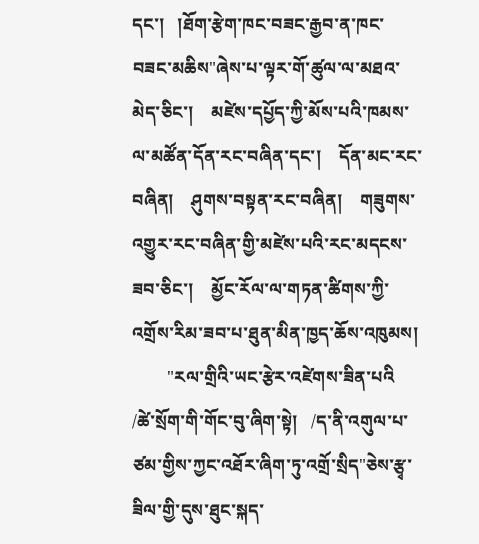དང་།   །ཐོག་རྩེག་ཁང་བཟང་རྒྱབ་ན་ཁང་བཟང་མཆིས"ཞེས་པ་ལྟར་གོ་ཚུལ་ལ་མཐའ་མེད་ཅིང་།    མཛེས་དཔྱོད་ཀྱི་མོས་པའི་ཁམས་ལ་མཚོན་དོན་རང་བཞིན་དང་།    དོན་མང་རང་བཞིན།    ཤུགས་བསྟན་རང་བཞིན།    གཟུགས་འགྱུར་རང་བཞིན་གྱི་མཛེས་པའི་རང་མདངས་ཟབ་ཅིང་།    མྱོང་རོལ་ལ་གཏན་ཚིགས་ཀྱི་འགྲོས་རིམ་ཟབ་པ་ཐུན་མིན་ཁྱད་ཆོས་འཁུམས།
        "རལ་གྲིའི་ཡང་རྩེར་འཛེགས་ཟིན་པའི /ཚེ་སྲོག་གི་གོང་བུ་ཞིག་སྟེ།   /ད་ནི་འགུལ་པ་ཙམ་གྱིས་ཀྱང་འཐོར་ཞིག་ཏུ་འགྲོ་སྲིད"ཅེས་རྩྭ་ཟིལ་གྱི་དུས་ཐུང་སྐད་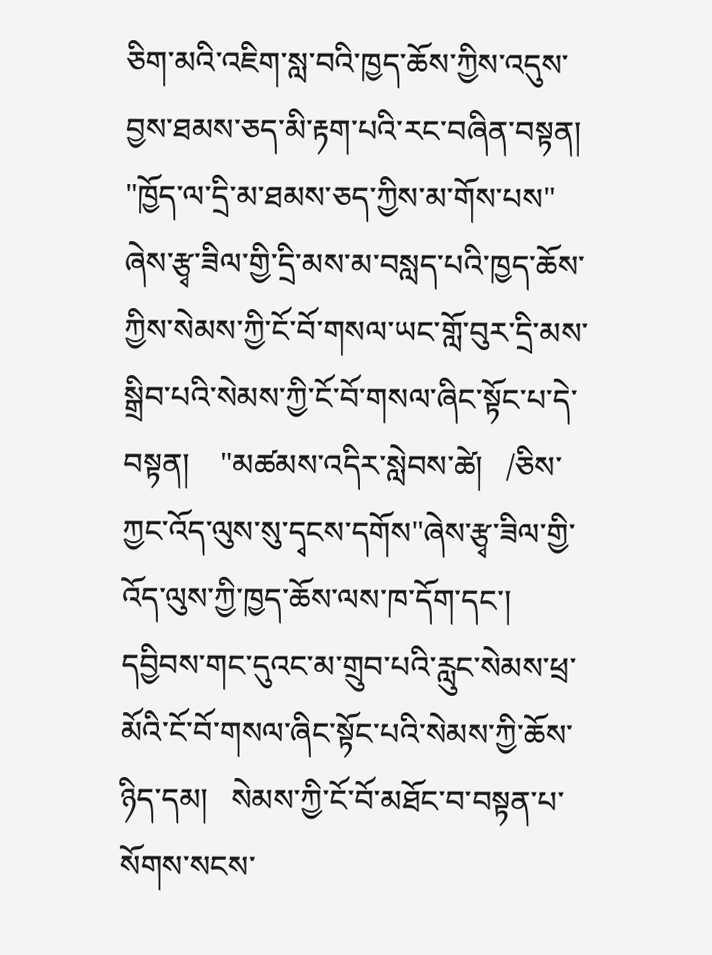ཅིག་མའི་འཇིག་སླ་བའི་ཁྱད་ཆོས་ཀྱིས་འདུས་བྱས་ཐམས་ཅད་མི་རྟག་པའི་རང་བཞིན་བསྟན།    "ཁྱོད་ལ་དྲི་མ་ཐམས་ཅད་ཀྱིས་མ་གོས་པས" ཞེས་རྩྭ་ཟིལ་གྱི་དྲི་མས་མ་བསླད་པའི་ཁྱད་ཆོས་ཀྱིས་སེམས་ཀྱི་ངོ་བོ་གསལ་ཡང་གློ་བུར་དྲི་མས་སྒྲིབ་པའི་སེམས་ཀྱི་ངོ་བོ་གསལ་ཞིང་སྟོང་པ་དེ་བསྟན།    "མཚམས་འདིར་སླེབས་ཚེ།   /ཅིས་ཀྱང་འོད་ལུས་སུ་དྭངས་དགོས"ཞེས་རྩྭ་ཟིལ་གྱི་འོད་ལུས་ཀྱི་ཁྱད་ཆོས་ལས་ཁ་དོག་དང་།    དབྱིབས་གང་དུའང་མ་གྲུབ་པའི་རླུང་སེམས་ཕྲ་མོའི་ངོ་བོ་གསལ་ཞིང་སྟོང་པའི་སེམས་ཀྱི་ཆོས་ཉིད་དམ།   སེམས་ཀྱི་ངོ་བོ་མཐོང་བ་བསྟན་པ་སོགས་སངས་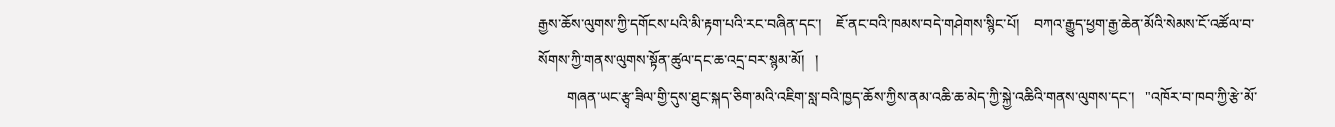རྒྱས་ཆོས་ལུགས་ཀྱི་དགོངས་པའི་མི་རྟག་པའི་རང་བཞིན་དང་།    ཇོ་ནང་བའི་ཁམས་བདེ་གཤེགས་སྙིང་པོ།    བཀའ་རྒྱུད་ཕྱག་རྒྱ་ཆེན་མོའི་སེམས་ངོ་འཚོལ་བ་སོགས་ཀྱི་གནས་ལུགས་སྟོན་ཚུལ་དང་ཆ་འདྲ་བར་སྙམ་མོ།   །
        གཞན་ཡང་རྩྭ་ཟིལ་གྱི་དུས་ཐུང་སྐད་ཅིག་མའི་འཇིག་སླ་བའི་ཁྱད་ཆོས་ཀྱིས་ནམ་འཆི་ཆ་མེད་ཀྱི་སྐྱེ་འཆིའི་གནས་ལུགས་དང་།   "འཁོར་བ་ཁབ་ཀྱི་རྩེ་མོ་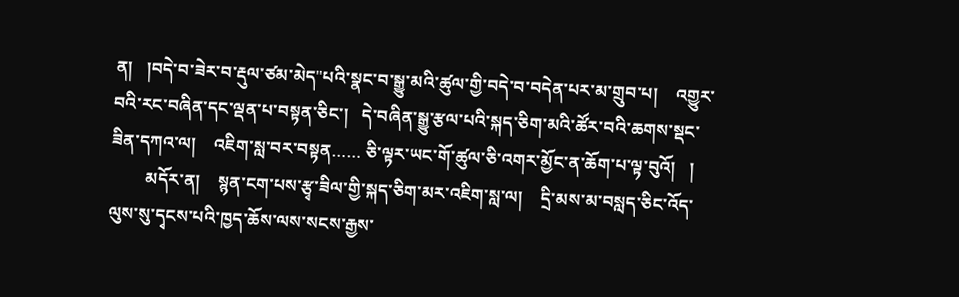ན།   །བདེ་བ་ཟེར་བ་རྡུལ་ཙམ་མེད"པའི་སྣང་བ་སྒྱུ་མའི་ཚུལ་གྱི་བདེ་བ་བདེན་པར་མ་གྲུབ་པ།    འགྱུར་བའི་རང་བཞིན་དང་ལྡན་པ་བསྟན་ཅིང་།   དེ་བཞིན་སྒྱུ་རྩལ་པའི་སྐད་ཅིག་མའི་ཚོར་བའི་ཆགས་སྡང་ཟིན་དཀའ་ལ།    འཇིག་སླ་བར་བསྟན…… ཅི་ལྟར་ཡང་གོ་ཚུལ་ཅི་འགར་མྱོང་ན་ཆོག་པ་ལྟ་བུའོ།   །
        མདོར་ན།    སྙན་ངག་པས་རྩྭ་ཟིལ་གྱི་སྐད་ཅིག་མར་འཇིག་སླ་ལ།    དྲི་མས་མ་བསླད་ཅིང་འོད་ལུས་སུ་དྭངས་པའི་ཁྱད་ཆོས་ལས་སངས་རྒྱས་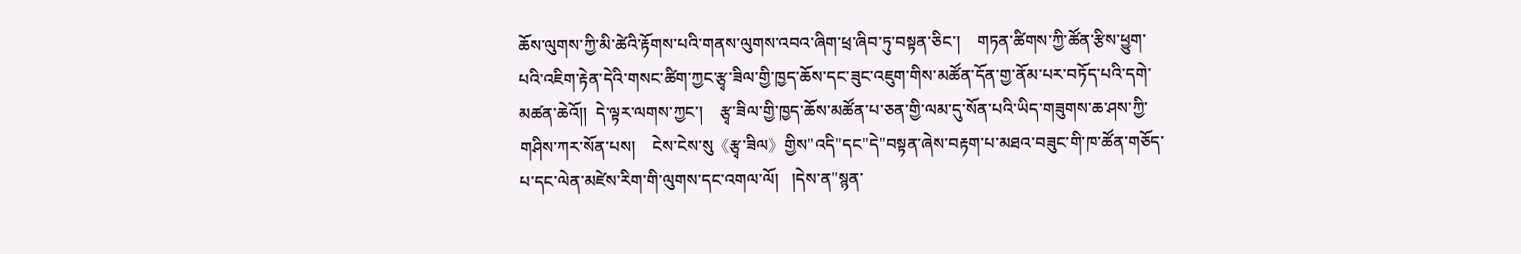ཆོས་ལུགས་ཀྱི་མི་ཚེའི་རྟོགས་པའི་གནས་ལུགས་འབའ་ཞིག་ཕྲ་ཞིབ་ཏུ་བསྟན་ཅིང་།    གཏན་ཚིགས་ཀྱི་ཚོན་རྩིས་ཕྱུག་པའི་འཇིག་རྟེན་དེའི་གསང་ཚིག་ཀྱང་རྩྭ་ཟིལ་གྱི་ཁྱད་ཆོས་དང་ཟུང་འཇུག་གིས་མཚོན་དོན་གྱ་ནོམ་པར་བཏོད་པའི་དགེ་མཚན་ཆེའོ།།  དེ་ལྟར་ལགས་ཀྱང་།    རྩྭ་ཟིལ་གྱི་ཁྱད་ཆོས་མཚོན་པ་ཅན་གྱི་ལམ་དུ་སོན་པའི་ཡིད་གཟུགས་ཆ་ཤས་ཀྱི་གཤིས་ཀར་སོན་པས།    ངེས་ངེས་སུ《རྩྭ་ཟིལ》གྱིས"འདི"དང"དེ"བསྟན་ཞེས་བརྟག་པ་མཐའ་བཟུང་གི་ཁ་ཚོན་གཅོད་པ་དང་ལེན་མཛེས་རིག་གི་ལུགས་དང་འགལ་ལོ།   །དེས་ན"སྙན་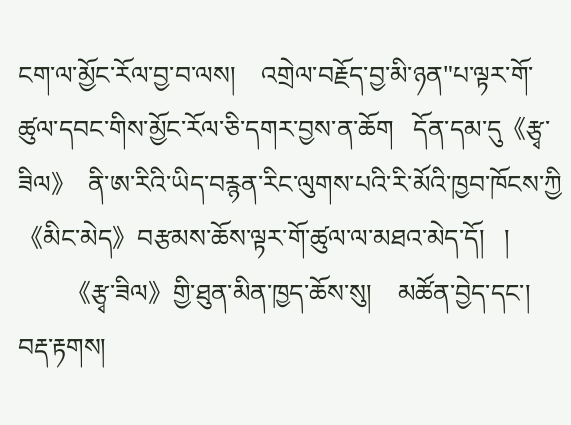ངག་ལ་མྱོང་རོལ་བྱ་བ་ལས།    འགྲེལ་བརྗོད་བྱ་མི་ཉན"པ་ལྟར་གོ་ཚུལ་དབང་གིས་མྱོང་རོལ་ཅི་དགར་བྱས་ན་ཆོག   དོན་དམ་དུ《རྩྭ་ཟིལ》  ནི་ཨ་རིའི་ཡིད་བརྙན་རིང་ལུགས་པའི་རི་མོའི་ཁྱབ་ཁོངས་ཀྱི《མིང་མེད》བརྩམས་ཆོས་ལྟར་གོ་ཚུལ་ལ་མཐའ་མེད་དོ།   །
        《རྩྭ་ཟིལ》གྱི་ཐུན་མིན་ཁྱད་ཆོས་སུ།    མཚོན་བྱེད་དང་།    བརྡ་རྟགས།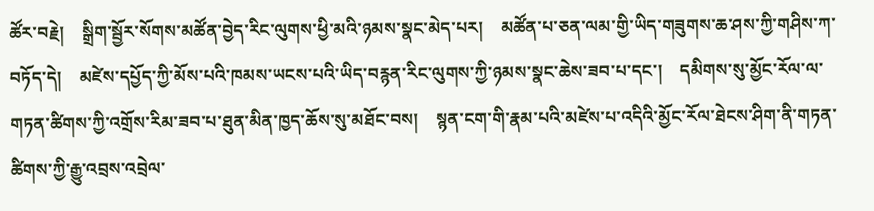ཚོར་བརྗེ།    སྒྲིག་སྦྱོར་སོགས་མཚོན་བྱེད་རིང་ལུགས་ཕྱི་མའི་ཉམས་སྣང་མེད་པར།    མཚོན་པ་ཅན་ལམ་གྱི་ཡིད་གཟུགས་ཆ་ཤས་ཀྱི་གཤིས་ཀ་བཏོད་དེ།    མཛེས་དཔྱོད་ཀྱི་མོས་པའི་ཁམས་ཡངས་པའི་ཡིད་བརྙན་རིང་ལུགས་ཀྱི་ཉམས་སྣང་ཆེས་ཟབ་པ་དང་།    དམིགས་སུ་མྱོང་རོལ་ལ་གཏན་ཚིགས་ཀྱི་འགྲོས་རིམ་ཟབ་པ་ཐུན་མིན་ཁྱད་ཆོས་སུ་མཐོང་བས།    སྙན་ངག་གི་རྣམ་པའི་མཛེས་པ་འདིའི་མྱོང་རོལ་ཐེངས་ཤིག་ནི་གཏན་ཚིགས་ཀྱི་རྒྱུ་འབྲས་འབྲེལ་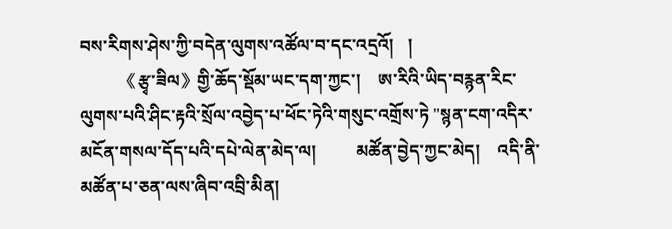བས་རིགས་ཤེས་ཀྱི་བདེན་ལུགས་འཚོལ་བ་དང་འདྲའོ།   །
        《རྩྭ་ཟིལ》གྱི་ཆོད་སྡོམ་ཡང་དག་ཀྱང་།    ཨ་རིའི་ཡིད་བརྙན་རིང་ལུགས་པའི་ཤིང་རྟའི་སྲོལ་འབྱེད་པ་ཕོང་ཏེའི་གསུང་འགྲོས་ཏེ "སྙན་ངག་འདིར་མངོན་གསལ་དོད་པའི་དཔེ་ལེན་མེད་ལ།         མཚོན་བྱེད་ཀྱང་མེད།    འདི་ནི་མཚོན་པ་ཅན་ལས་ཞིབ་འབྲི་མིན།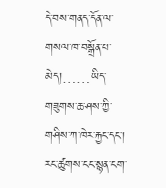དེ་བས་གནད་དོན་ལ་གསལ་ཁ་བསྒྲོན་པ་མེད།……ཡིད་གཟུགས་ཆ་ཤས་ཀྱི་གཤིས་ཀ་ཁེར་རྐྱང་དང་།    རང་ཚུགས་ངང་སྙན་ངག་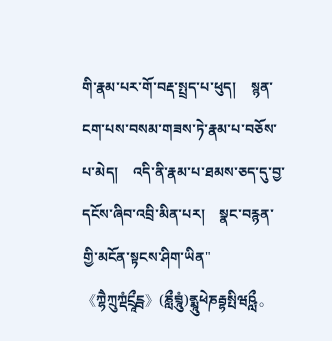གི་རྣམ་པར་གོ་བརྡ་སྤྲད་པ་ཕུད།    སྙན་ངག་པས་བསམ་གཟས་ཏེ་རྣམ་པ་བཅོས་པ་མེད།    འདི་ནི་རྣམ་པ་ཐམས་ཅད་དུ་བྱ་དངོས་ཞིབ་འབྲི་མིན་པར།    སྣང་བརྙན་གྱི་མངོན་སྟངས་ཤིག་ཡིན"《ཀྷཻཀྲུཀྡཾངྲཱྀངྦ》(ཎླྀབྲཱུཾ)ནྨཱུཕེཎརྦྷསྤིཝཥླྀ。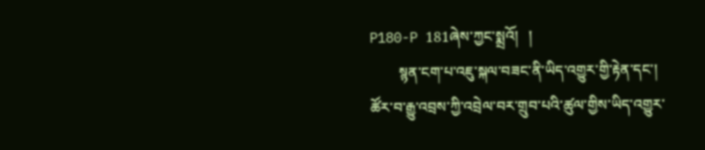P180-P 181ཞེས་ཀྱང་སྨྲའོ།   །
        སྙན་ངག་པ་འཇུ་སྐལ་བཟང་ནི་ཡིད་འགྱུར་གྱི་རྟེན་དང་།    ཚོར་བ་རྒྱུ་འབྲས་ཀྱི་འབྲེལ་བར་གྲུབ་པའི་ཚུལ་གྱིས་ཡིད་འགྱུར་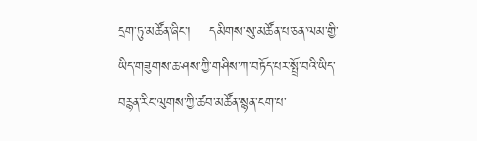དྲག་ཏུ་མཚོན་ཞིང་།    དམིགས་སུ་མཚོན་པ་ཅན་ལམ་གྱི་ཡིད་གཟུགས་ཆ་ཤས་ཀྱི་གཤིས་ཀ་བཏོད་པར་སྤྲོ་བའི་ཡིད་བརྙན་རིང་ལུགས་ཀྱི་ཚབ་མཚོན་སྙན་ངག་པ་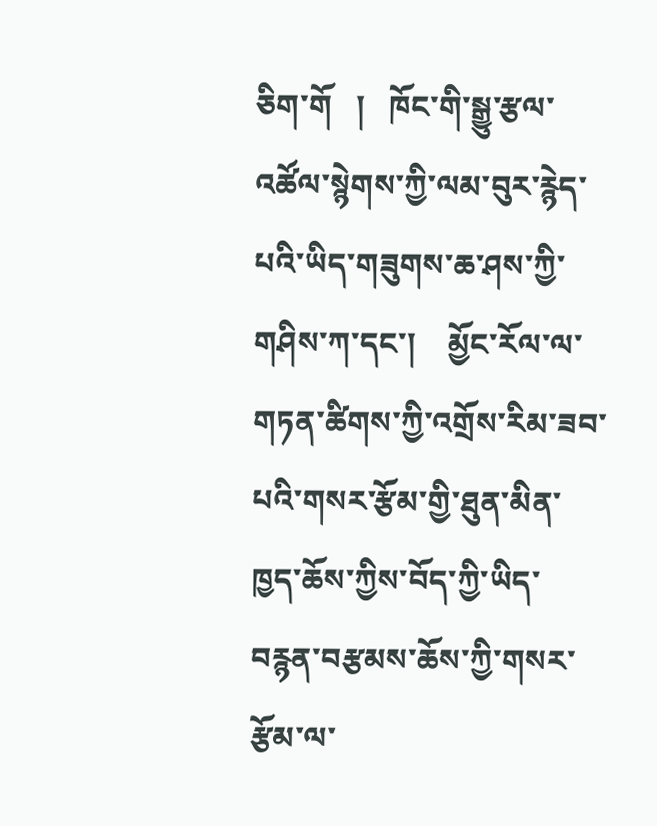ཅིག་གོ   །   ཁོང་གི་སྒྱུ་རྩལ་འཚོལ་སྙེགས་ཀྱི་ལམ་བུར་རྙེད་པའི་ཡིད་གཟུགས་ཆ་ཤས་ཀྱི་གཤིས་ཀ་དང་།    མྱོང་རོལ་ལ་གཏན་ཚིགས་ཀྱི་འགྲོས་རིམ་ཟབ་པའི་གསར་རྩོམ་གྱི་ཐུན་མིན་ཁྱད་ཆོས་ཀྱིས་བོད་ཀྱི་ཡིད་བརྙན་བརྩམས་ཆོས་ཀྱི་གསར་རྩོམ་ལ་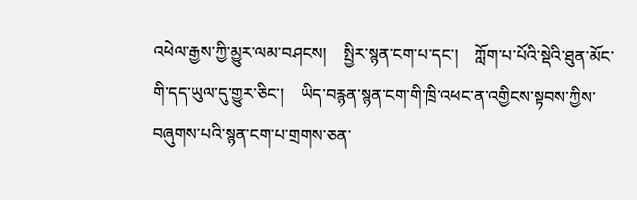འཕེལ་རྒྱས་ཀྱི་མྱུར་ལམ་བཤངས།    སྤྱིར་སྙན་ངག་པ་དང་།    ཀློག་པ་པོའི་སྡེའི་ཐུན་མོང་གི་དད་ཡུལ་དུ་གྱུར་ཅིང་།    ཡིད་བརྙན་སྙན་ངག་གི་ཁྲི་འཕང་ན་འགྱིངས་སྟབས་ཀྱིས་བཞུགས་པའི་སྙན་ངག་པ་གྲགས་ཅན་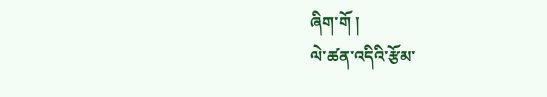ཞིག་གོ །
ལེ་ཚན་འདིའི་རྩོམ་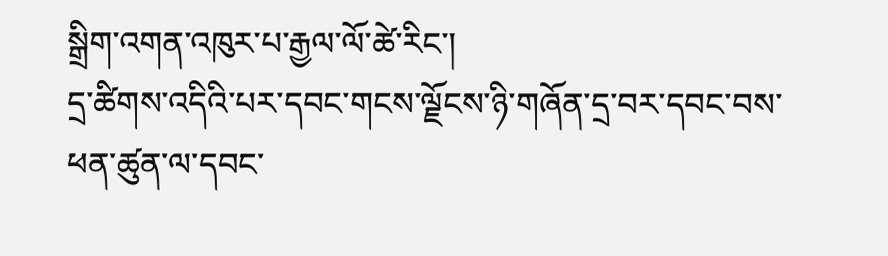སྒྲིག་འགན་འཁུར་པ་རྒྱལ་ལོ་ཚེ་རིང་།
དྲ་ཚིགས་འདིའི་པར་དབང་གངས་ལྗོངས་ཉི་གཞོན་དྲ་བར་དབང་བས་ཕན་ཚུན་ལ་དབང་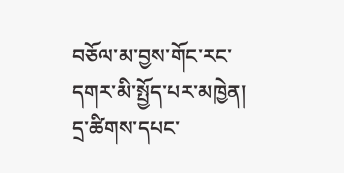བཅོལ་མ་བྱས་གོང་རང་དགར་མི་སྤྱོད་པར་མཁྱེན།
དྲ་ཚིགས་དཔང་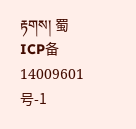རྟགས། 蜀ICP备14009601号-1